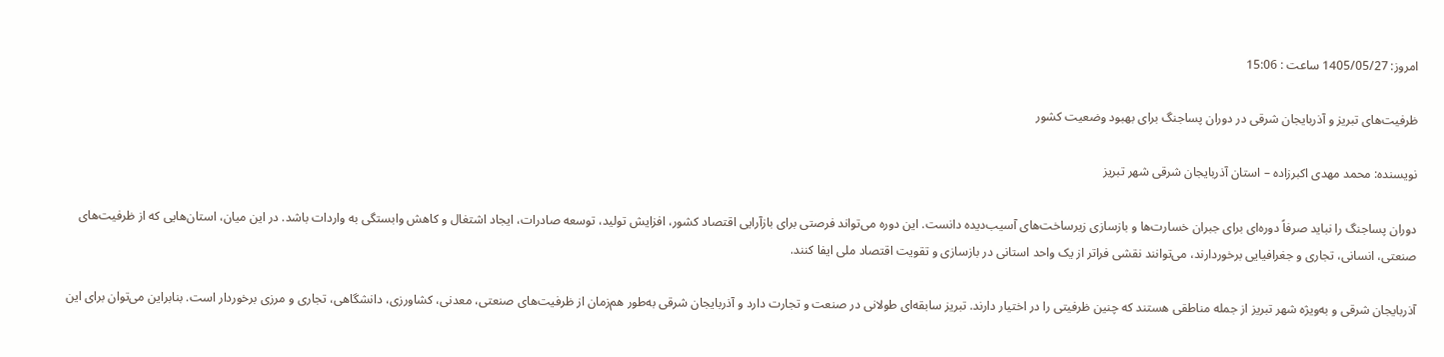امروز: 1405/05/27 ساعت : 15:06

ظرفیت‌های تبریز و آذربایجان شرقی در دوران پساجنگ برای بهبود وضعیت کشور

نویسنده: محمد مهدی اکبرزاده – استان آذربایجان شرقی شهر تبریز

دوران پساجنگ را نباید صرفاً دوره‌ای برای جبران خسارت‌ها و بازسازی زیرساخت‌های آسیب‌دیده دانست. این دوره می‌تواند فرصتی برای بازآرایی اقتصاد کشور، افزایش تولید، توسعه صادرات، ایجاد اشتغال و کاهش وابستگی به واردات باشد. در این میان، استان‌هایی که از ظرفیت‌های صنعتی، انسانی، تجاری و جغرافیایی برخوردارند، می‌توانند نقشی فراتر از یک واحد استانی در بازسازی و تقویت اقتصاد ملی ایفا کنند.

آذربایجان شرقی و به‌ویژه شهر تبریز از جمله مناطقی هستند که چنین ظرفیتی را در اختیار دارند. تبریز سابقه‌ای طولانی در صنعت و تجارت دارد و آذربایجان شرقی به‌طور هم‌زمان از ظرفیت‌های صنعتی، معدنی، کشاورزی، دانشگاهی، تجاری و مرزی برخوردار است. بنابراین می‌توان برای این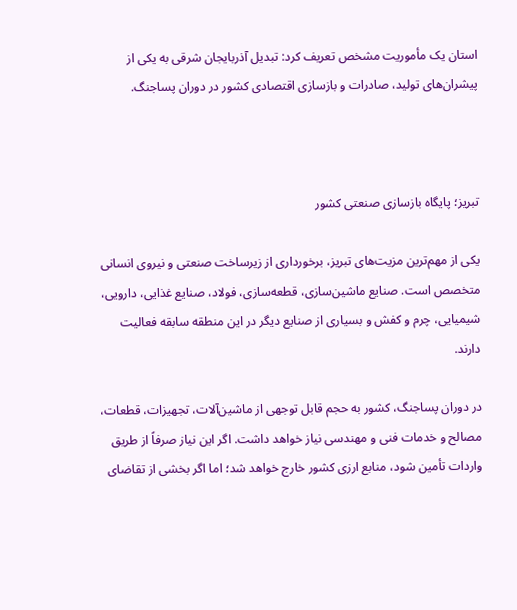استان یک مأموریت مشخص تعریف کرد: تبدیل آذربایجان شرقی به یکی از پیشران‌های تولید، صادرات و بازسازی اقتصادی کشور در دوران پساجنگ.



تبریز؛ پایگاه بازسازی صنعتی کشور

یکی از مهم‌ترین مزیت‌های تبریز، برخورداری از زیرساخت صنعتی و نیروی انسانی متخصص است. صنایع ماشین‌سازی، قطعه‌سازی، فولاد، صنایع غذایی، دارویی، شیمیایی، چرم و کفش و بسیاری از صنایع دیگر در این منطقه سابقه فعالیت دارند.

در دوران پساجنگ، کشور به حجم قابل توجهی از ماشین‌آلات، تجهیزات، قطعات، مصالح و خدمات فنی و مهندسی نیاز خواهد داشت. اگر این نیاز صرفاً از طریق واردات تأمین شود، منابع ارزی کشور خارج خواهد شد؛ اما اگر بخشی از تقاضای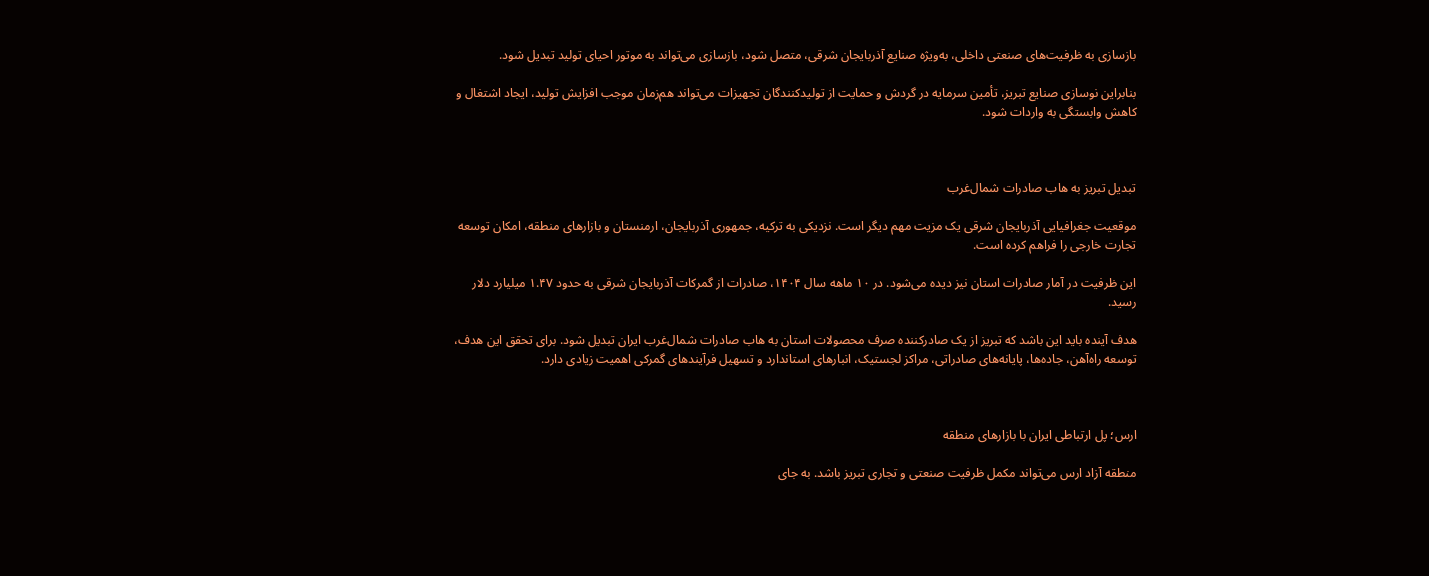بازسازی به ظرفیت‌های صنعتی داخلی، به‌ویژه صنایع آذربایجان شرقی، متصل شود، بازسازی می‌تواند به موتور احیای تولید تبدیل شود.

بنابراین نوسازی صنایع تبریز، تأمین سرمایه در گردش و حمایت از تولیدکنندگان تجهیزات می‌تواند هم‌زمان موجب افزایش تولید، ایجاد اشتغال و کاهش وابستگی به واردات شود.



تبدیل تبریز به هاب صادرات شمال‌غرب

موقعیت جغرافیایی آذربایجان شرقی یک مزیت مهم دیگر است. نزدیکی به ترکیه، جمهوری آذربایجان، ارمنستان و بازارهای منطقه، امکان توسعه تجارت خارجی را فراهم کرده است.

این ظرفیت در آمار صادرات استان نیز دیده می‌شود. در ۱۰ ماهه سال ۱۴۰۴، صادرات از گمرکات آذربایجان شرقی به حدود ۱.۴۷ میلیارد دلار رسید.

هدف آینده باید این باشد که تبریز از یک صادرکننده صرف محصولات استان به هاب صادرات شمال‌غرب ایران تبدیل شود. برای تحقق این هدف، توسعه راه‌آهن، جاده‌ها، پایانه‌های صادراتی، مراکز لجستیک، انبارهای استاندارد و تسهیل فرآیندهای گمرکی اهمیت زیادی دارد.



ارس؛ پل ارتباطی ایران با بازارهای منطقه

منطقه آزاد ارس می‌تواند مکمل ظرفیت صنعتی و تجاری تبریز باشد. به جای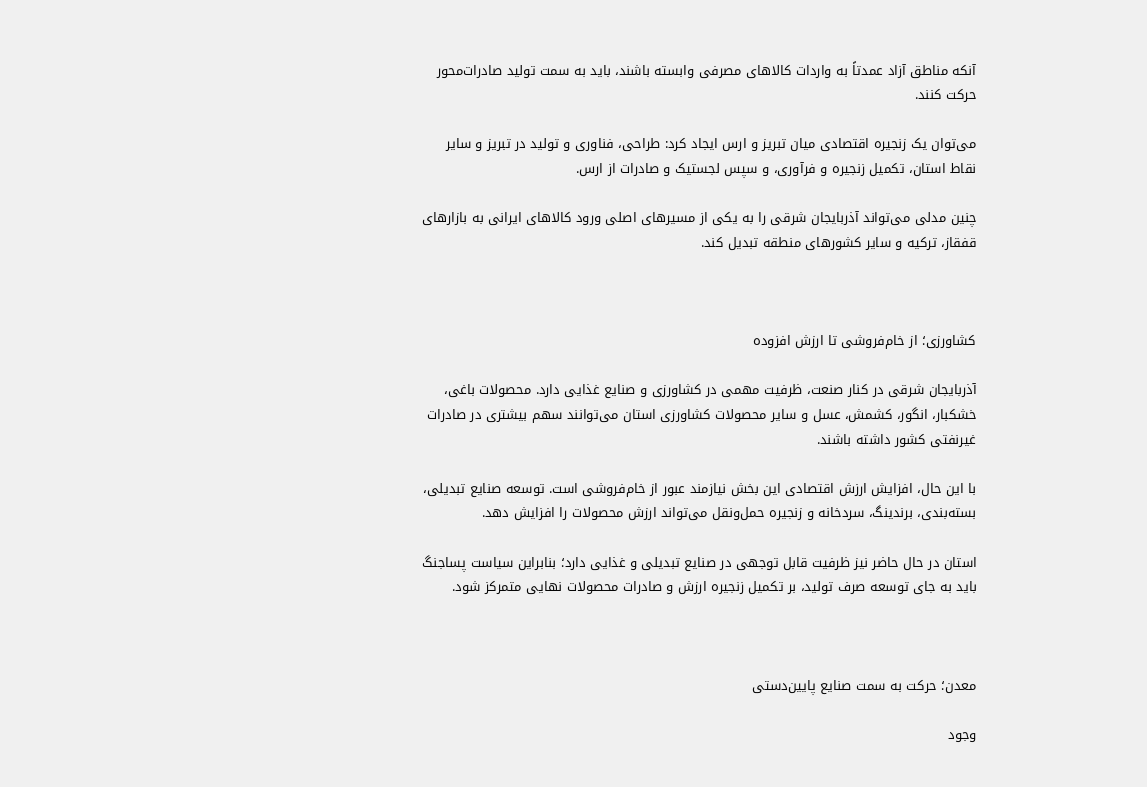آنکه مناطق آزاد عمدتاً به واردات کالاهای مصرفی وابسته باشند، باید به سمت تولید صادرات‌محور حرکت کنند.

می‌توان یک زنجیره اقتصادی میان تبریز و ارس ایجاد کرد: طراحی، فناوری و تولید در تبریز و سایر نقاط استان، تکمیل زنجیره و فرآوری، و سپس لجستیک و صادرات از ارس.

چنین مدلی می‌تواند آذربایجان شرقی را به یکی از مسیرهای اصلی ورود کالاهای ایرانی به بازارهای قفقاز، ترکیه و سایر کشورهای منطقه تبدیل کند.



کشاورزی؛ از خام‌فروشی تا ارزش افزوده

آذربایجان شرقی در کنار صنعت، ظرفیت مهمی در کشاورزی و صنایع غذایی دارد. محصولات باغی، خشکبار، انگور، کشمش، عسل و سایر محصولات کشاورزی استان می‌توانند سهم بیشتری در صادرات غیرنفتی کشور داشته باشند.

با این حال، افزایش ارزش اقتصادی این بخش نیازمند عبور از خام‌فروشی است. توسعه صنایع تبدیلی، بسته‌بندی، برندینگ، سردخانه و زنجیره حمل‌ونقل می‌تواند ارزش محصولات را افزایش دهد.

استان در حال حاضر نیز ظرفیت قابل توجهی در صنایع تبدیلی و غذایی دارد؛ بنابراین سیاست پساجنگ باید به جای توسعه صرف تولید، بر تکمیل زنجیره ارزش و صادرات محصولات نهایی متمرکز شود.



معدن؛ حرکت به سمت صنایع پایین‌دستی

وجود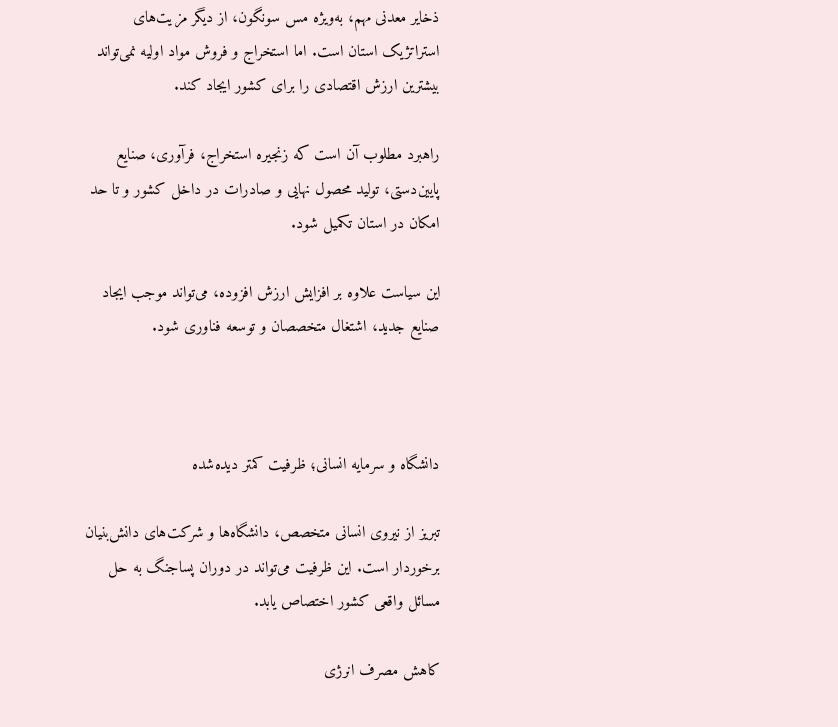ذخایر معدنی مهم، به‌ویژه مس سونگون، از دیگر مزیت‌های استراتژیک استان است. اما استخراج و فروش مواد اولیه نمی‌تواند بیشترین ارزش اقتصادی را برای کشور ایجاد کند.

راهبرد مطلوب آن است که زنجیره استخراج، فرآوری، صنایع پایین‌دستی، تولید محصول نهایی و صادرات در داخل کشور و تا حد امکان در استان تکمیل شود.

این سیاست علاوه بر افزایش ارزش افزوده، می‌تواند موجب ایجاد صنایع جدید، اشتغال متخصصان و توسعه فناوری شود.



دانشگاه و سرمایه انسانی؛ ظرفیت کمتر دیده‌شده

تبریز از نیروی انسانی متخصص، دانشگاه‌ها و شرکت‌های دانش‌بنیان برخوردار است. این ظرفیت می‌تواند در دوران پساجنگ به حل مسائل واقعی کشور اختصاص یابد.

کاهش مصرف انرژی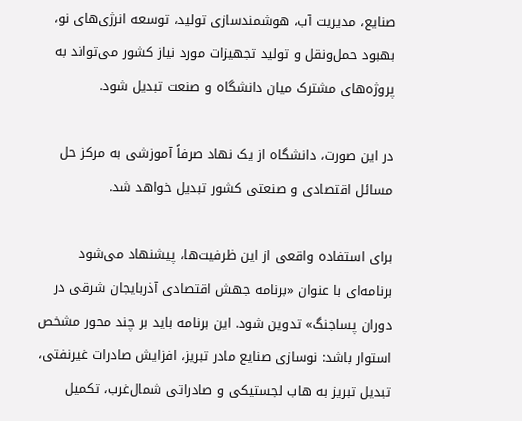صنایع، مدیریت آب، هوشمندسازی تولید، توسعه انرژی‌های نو، بهبود حمل‌ونقل و تولید تجهیزات مورد نیاز کشور می‌تواند به پروژه‌های مشترک میان دانشگاه و صنعت تبدیل شود.

در این صورت، دانشگاه از یک نهاد صرفاً آموزشی به مرکز حل مسائل اقتصادی و صنعتی کشور تبدیل خواهد شد.

برای استفاده واقعی از این ظرفیت‌ها، پیشنهاد می‌شود برنامه‌ای با عنوان «برنامه جهش اقتصادی آذربایجان شرقی در دوران پساجنگ» تدوین شود. این برنامه باید بر چند محور مشخص استوار باشد: نوسازی صنایع مادر تبریز، افزایش صادرات غیرنفتی، تبدیل تبریز به هاب لجستیکی و صادراتی شمال‌غرب، تکمیل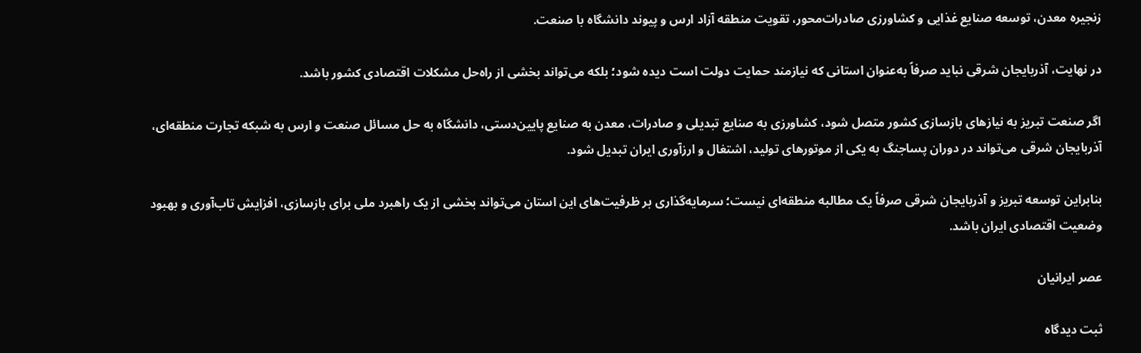زنجیره معدن، توسعه صنایع غذایی و کشاورزی صادرات‌محور، تقویت منطقه آزاد ارس و پیوند دانشگاه با صنعت.

در نهایت، آذربایجان شرقی نباید صرفاً به‌عنوان استانی که نیازمند حمایت دولت است دیده شود؛ بلکه می‌تواند بخشی از راه‌حل مشکلات اقتصادی کشور باشد.

اگر صنعت تبریز به نیازهای بازسازی کشور متصل شود، کشاورزی به صنایع تبدیلی و صادرات، معدن به صنایع پایین‌دستی، دانشگاه به حل مسائل صنعت و ارس به شبکه تجارت منطقه‌ای، آذربایجان شرقی می‌تواند در دوران پساجنگ به یکی از موتورهای تولید، اشتغال و ارزآوری ایران تبدیل شود.

بنابراین توسعه تبریز و آذربایجان شرقی صرفاً یک مطالبه منطقه‌ای نیست؛ سرمایه‌گذاری بر ظرفیت‌های این استان می‌تواند بخشی از یک راهبرد ملی برای بازسازی، افزایش تاب‌آوری و بهبود وضعیت اقتصادی ایران باشد.

عصر ایرانیان

ثبت دیدگاه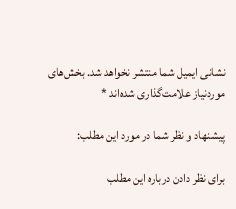نشانی ایمیل شما منتشر نخواهد شد. بخش‌های موردنیاز علامت‌گذاری شده‌اند *

پیشنهاد و نظر شما در مورد این مطلب:

برای نظر دادن درباره این مطلب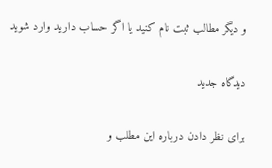و دیگر مطالب ثبت نام کنید یا اگر حساب دارید وارد شوید

دیدگاه جدید

برای نظر دادن درباره این مطلب و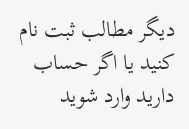دیگر مطالب ثبت نام کنید یا اگر حساب دارید وارد شوید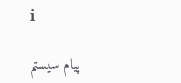ℹ

پیام سیستم